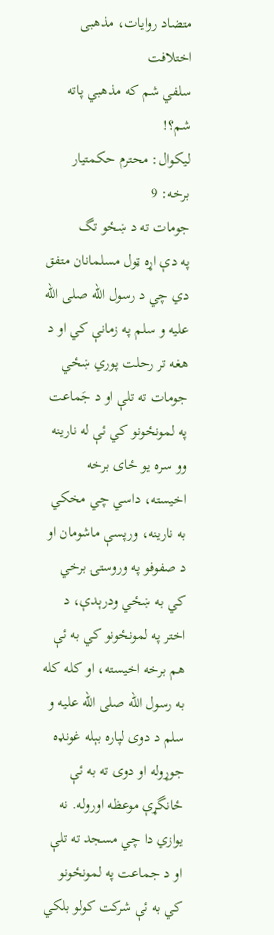متضاد روایات، مذهبی اختلافت
سلفي شم که مذهبي پاته شم؟!
لیکوال: محترم حکمتیار
برخه: 9
جومات ته د ښځو تگ
په دې اړہ ټول مسلمانان متفق دي چي د رسول الله صلى الله عليه و سلم په زمانې كي او د هغه تر رحلت پوري ښځي جومات ته تلې او د جَماعت په لمونځونو كي ئې له نارينه وو سره يو ځاى برخه اخيسته، داسي چي مخكي به نارينه، ورپسې ماشومان او د صفوفو په وروستۍ برخي كي به ښځي ودرېدې، د اختر په لمونځونو كي به ئې هم برخه اخيسته، او كله كله به رسول الله صلى الله عليه و سلم د دوى لپاره بېله غونډہ جوړوله او دوى ته به ئې ځانگړې موعظه اوروله. نه يوازي دا چي مسجد ته تلې او د جماعت په لمونځونو كي به ئې شركت كولو بلكي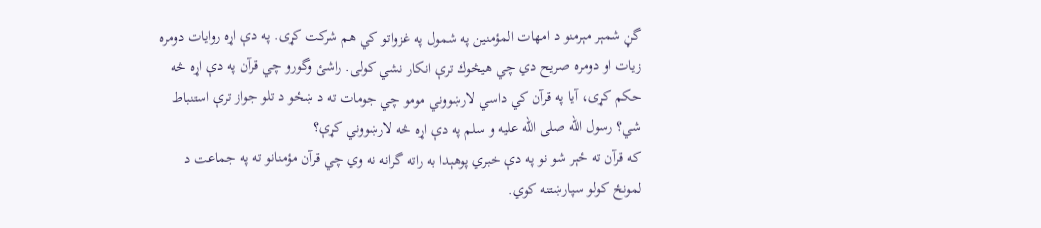گڼ شمېر مېرمنو د امهات المؤمنين په شمول په غزواتو كي هم شركت كړى. په دې اړہ روايات دومره زيات او دومره صريح دي چي هيڅوك ترې انكار نشي كولى. راشئ وگورو چي قرآن په دې اړہ څه حكم كړى، آيا په قرآن كي داسي لارښووني مومو چي جومات ته د ښځو د تلو جواز ترې استنباط شي؟ رسول الله صلى الله عليه و سلم په دې اړہ څه لارښووني كړې؟
كه قرآن ته ځېر شو نو په دې خبري پوهېدا به راته گرانه نه وي چي قرآن مؤمنانو ته په جماعت د لمونځ كولو سپارښتنه كوي.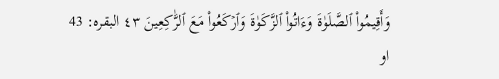وَأَقِيمُواْ ٱلصَّلَوٰةَ وَءَاتُواْ ٱلزَّكَوٰةَ وَٱرۡكَعُواْ مَعَ ٱلرَّٰكِعِينَ ٤٣ البقره: 43
او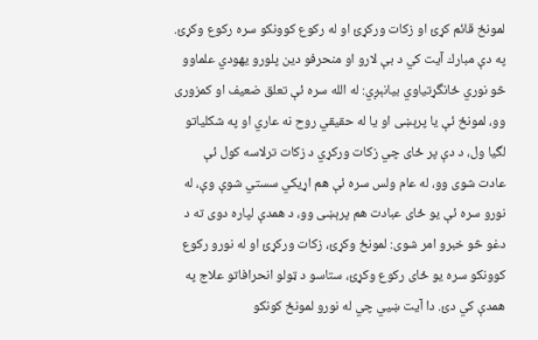لمونځ قائم كړئ او زكات وركړئ او له ركوع كوونكو سره ركوع وكړئ.
په دې مبارك آيت كي د بې لارو او منحرفو دين پلورو يهودي علماوو څو نوري ځانگړتياوي بيانېږي: له الله سره ئې تعلق ضعيف او كمزورى وو، لمونځ ئې يا پرېښى او يا له حقيقي روح نه عاري او په شكلياتو لگيا ول، د دې پر ځاى چي زكات وركړي د زكات ترلاسه كول ئې عادت شوى وو، له عام ولس سره ئې هم اړيكي سستي شوې وې، له نورو سره ئې يو ځاى عبادت هم پرېښى وو، د همدې لپاره دوى ته د دغو څو خبرو امر شوى: لمونځ وكړئ، زكات وركړئ او له نورو ركوع كوونكو سره يو ځاى ركوع وكړئ، ستاسو د ټولو انحرافاتو علاج په همدې كي دئ. دا آيت ښيي چي له نورو لمونځ كونكو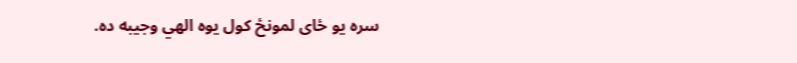سره يو ځاى لمونځ كول يوه الهي وجيبه ده.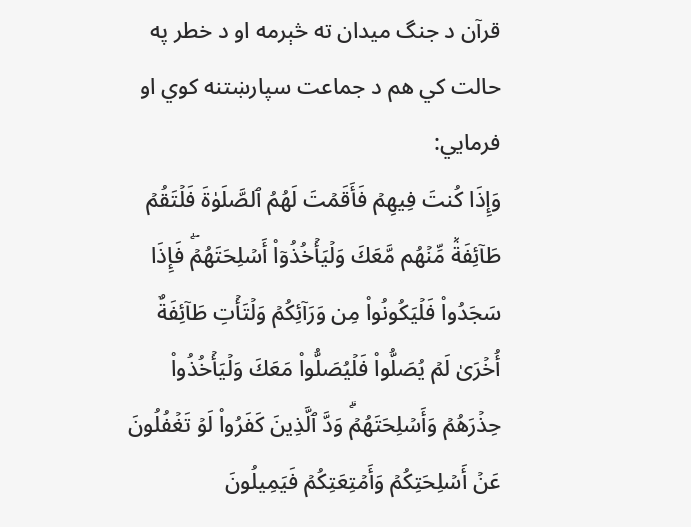قرآن د جنگ ميدان ته څېرمه او د خطر په حالت كي هم د جماعت سپارښتنه كوي او فرمايي:
وَإِذَا كُنتَ فِيهِمۡ فَأَقَمۡتَ لَهُمُ ٱلصَّلَوٰةَ فَلۡتَقُمۡ طَآئِفَةٞ مِّنۡهُم مَّعَكَ وَلۡيَأۡخُذُوٓاْ أَسۡلِحَتَهُمۡۖ فَإِذَا سَجَدُواْ فَلۡيَكُونُواْ مِن وَرَآئِكُمۡ وَلۡتَأۡتِ طَآئِفَةٌ أُخۡرَىٰ لَمۡ يُصَلُّواْ فَلۡيُصَلُّواْ مَعَكَ وَلۡيَأۡخُذُواْ حِذۡرَهُمۡ وَأَسۡلِحَتَهُمۡۗ وَدَّ ٱلَّذِينَ كَفَرُواْ لَوۡ تَغۡفُلُونَ عَنۡ أَسۡلِحَتِكُمۡ وَأَمۡتِعَتِكُمۡ فَيَمِيلُونَ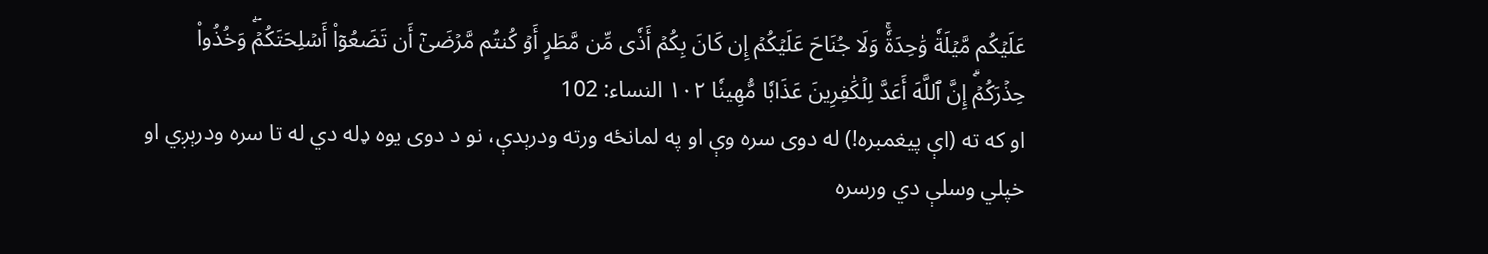عَلَيۡكُم مَّيۡلَةٗ وَٰحِدَةٗۚ وَلَا جُنَاحَ عَلَيۡكُمۡ إِن كَانَ بِكُمۡ أَذٗى مِّن مَّطَرٍ أَوۡ كُنتُم مَّرۡضَىٰٓ أَن تَضَعُوٓاْ أَسۡلِحَتَكُمۡۖ وَخُذُواْ حِذۡرَكُمۡۗ إِنَّ ٱللَّهَ أَعَدَّ لِلۡكَٰفِرِينَ عَذَابٗا مُّهِينٗا ١٠٢ النساء: 102
او كه ته (اې پيغمبره!) له دوى سره وې او په لمانځه ورته ودرېدې، نو د دوى يوه ډله دي له تا سره ودرېږي او خپلي وسلې دي ورسره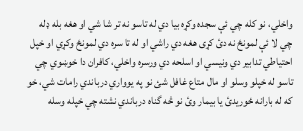واخلي، نو كله چي ئې سجده وكړہ بيا دي له تاسو نه تر شا شي او هغه بله ډله چي لا ئې لمونځ نه دئ كړى هغه دي راشي او له تا سره دي لمونځ وكړي او خپل احتياطي تدابير دي ونيسي او اسلحه دي ورسره واخلي، كافران دا خوښوي چي تاسو له خپلو وسلو او مال متاع غافل شئ نو په يوواري درباندي رامات شي، خو كه له بارانه ځوريدئ يا بيمار وئ نو څه گناه درباندي نشته چي خپله وسله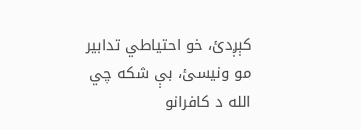كېږدئ، خو احتياطي تدابير مو ونيسئ، بې شكه چي الله د كافرانو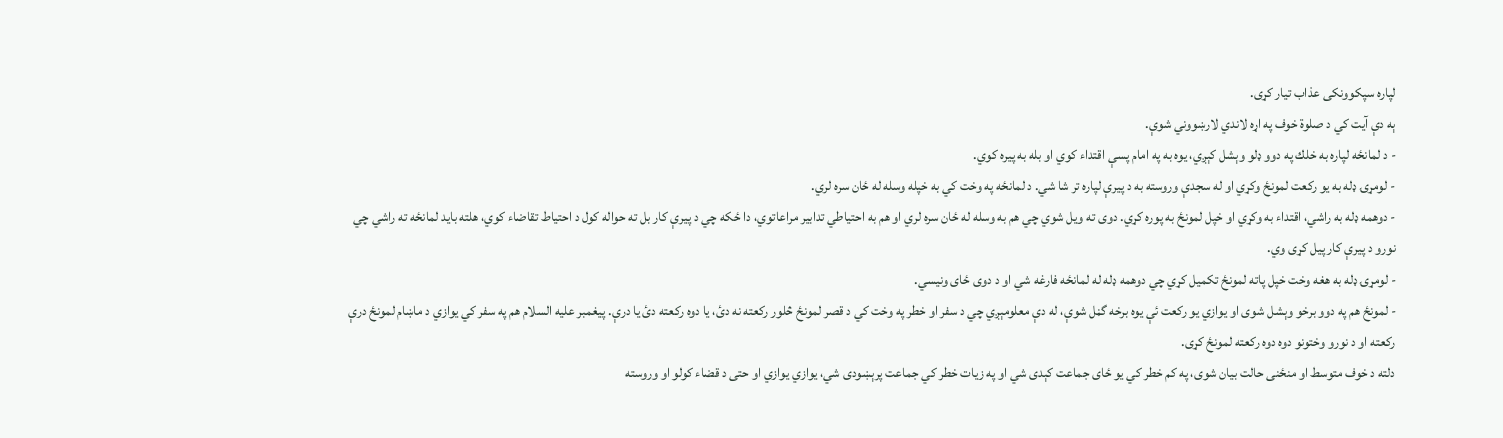لپاره سپكوونكى عذاب تيار كړى.
ېه دې آيت كي د صلوة خوف په اړہ لاندي لارښووني شوې.
- د لمانځه لپاره به خلك په دوو ډلو وېشل كېږي، يوه به په امام پسې اقتداء كوي او بله به پيره كوي.
- لومړۍ ډله به يو ركعت لمونځ وكړي او له سجدې وروسته به د پيرې لپاره تر شا شي. د لمانځه په وخت كي به خپله وسله له ځان سره لري.
- دوهمه ډله به راشي، اقتداء به وكړي او خپل لمونځ به پوره كړي. دوى ته ويل شوي چي هم به وسله له ځان سره لري او هم به احتياطي تدابير مراعاتوي، دا ځكه چي د پيرې كار بل ته حواله كول د احتياط تقاضاء كوي، هلته بايد لمانځه ته راشي چي نورو د پيرې كار پيل كړى وي.
- لومړۍ ډله به هغه وخت خپل پاته لمونځ تكميل كړي چي دوهمه ډله له لمانځه فارغه شي او د دوى ځاى ونيسي.
- لمونځ هم په دوو برخو وېشل شوى او يوازي يو ركعت ئې يوه برخه گڼل شوې، له دې معلومېږي چي د سفر او خطر په وخت كي د قصر لمونځ څلور ركعته نه دئ، يا دوه ركعته دئ يا درې. پيغمبر عليه السلام هم په سفر كي يوازي د ماښام لمونځ درې ركعته او د نورو وختونو دوه دوه ركعته لمونځ كړى.
دلته د خوف متوسط او منځنى حالت بيان شوى، په كم خطر كي يو ځاى جماعت كېدى شي او په زيات خطر كي جماعت پرېښودى شي، يوازي يوازي او حتى د قضاء كولو او وروسته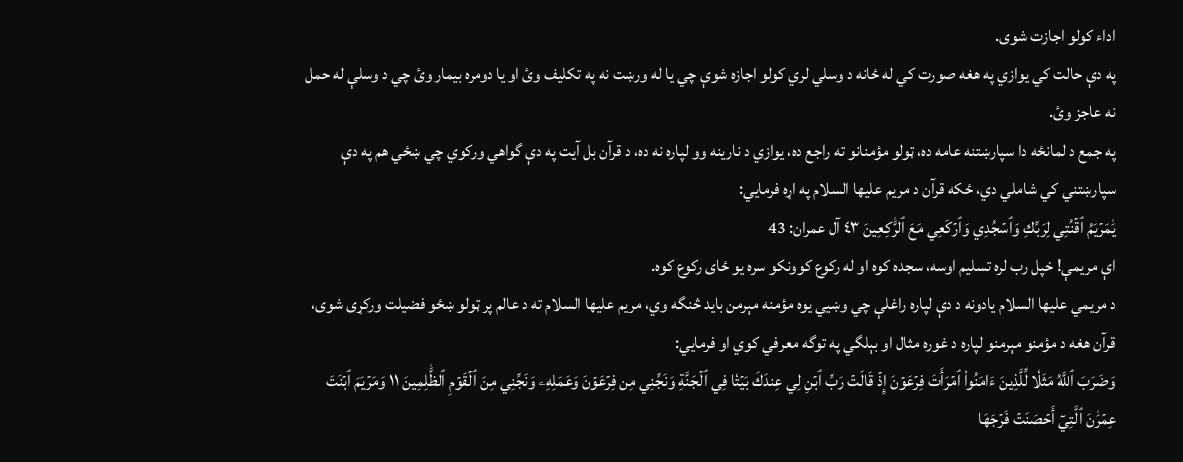اداء كولو اجازت شوى.
په دې حالت كي يوازي په هغه صورت كي له ځانه د وسلي لري كولو اجازه شوې چي يا له ورښت نه په تكليف وئ او يا دومره بيمار وئ چي د وسلې له حمل نه عاجز وئ.
په جمع د لمانځه دا سپارښتنه عامه ده، ټولو مؤمنانو ته راجع ده، يوازي د نارينه وو لپاره نه ده، د قرآن بل آيت په دې گواهي وركوي چي ښځي هم په دې سپارښتني كي شاملي دي، ځكه قرآن د مريم عليها السلام په اړہ فرمايي:
يَٰمَرۡيَمُ ٱقۡنُتِي لِرَبِّكِ وَٱسۡجُدِي وَٱرۡكَعِي مَعَ ٱلرَّٰكِعِينَ ٤٣ آل عمران: 43
اې مريمې! خپل رب لره تسليم اوسه، سجده كوه او له ركوع كوونكو سره يو ځاى ركوع كوه.
د مريمي عليها السلام يادونه د دې لپاره راغلې چي وښيي يوه مؤمنه مېرمن بايد څنگه وي، مريم عليها السلام ته د عالم پر ټولو ښځو فضيلت وركړى شوى، قرآن هغه د مؤمنو مېرمنو لپاره د غوره مثال او بېلگي په توگه معرفي كوي او فرمايي:
وَضَرَبَ ٱللَّهُ مَثَلٗا لِّلَّذِينَ ءَامَنُواْ ٱمۡرَأَتَ فِرۡعَوۡنَ إِذۡ قَالَتۡ رَبِّ ٱبۡنِ لِي عِندَكَ بَيۡتٗا فِي ٱلۡجَنَّةِ وَنَجِّنِي مِن فِرۡعَوۡنَ وَعَمَلِهِۦ وَنَجِّنِي مِنَ ٱلۡقَوۡمِ ٱلظَّٰلِمِينَ ١١ وَمَرۡيَمَ ٱبۡنَتَ عِمۡرَٰنَ ٱلَّتِيٓ أَحۡصَنَتۡ فَرۡجَهَا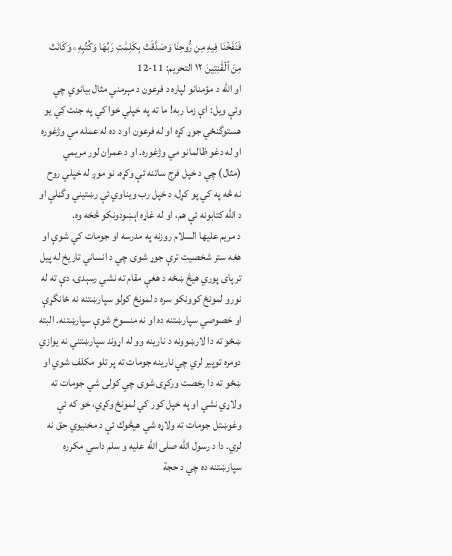فَنَفَخۡنَا فِيهِ مِن رُّوحِنَا وَصَدَّقَتۡ بِكَلِمَٰتِ رَبِّهَا وَكُتُبِهِۦ وَكَانَتۡ مِنَ ٱلۡقَٰنِتِينَ ١٢ التحريم: 11-12
او الله د مؤمنانو لپاره د فرعون د مېرمني مثال بيانوي چي وئې ويل: اې زما ربه! ما ته په خپلي خوا كي په جنت كي يو هستوگنځي جوړ كړہ او له فرعون او د ده له عمله مي وژغوره او له دغو ظالمانو مي وژغوره. او د عمران لور مريمي (مثال) چي د خپل فرج ساتنه ئې وكړہ، نو موږ له خپلي روح نه څه په كي پو كړل، د خپل رب ويناوي ئې رښتيني وگڼلې او د الله كتابونه ئې هم، او له غاړہ اېښودونكو څخه وه.
د مريم عليها السلام روزنه په مدرسه او جومات كي شوې او هغه ستر شخصيت ترې جوړ شوى چي د انساني تاريخ له پيل تر پاى پوري هيڅ ښځه د هغې مقام ته نشي رسېدى، دې ته له نورو لمونځ كوونكو سره د لمونځ كولو سپارښتنه نه ځانگړې او خصوصي سپارښتنه ده او نه منسوخ شوې سپارښتنه. البته ښځو ته دا لارښوونه د نارينه وو له اړوند سپارښتني نه يوازي دومره توپير لري چي نارينه جومات ته پر تلو مكلف شوي او ښځو ته دا رخصت وركړى شوى چي كولى شي جومات ته ولاړي نشي او په خپل كور كي لمونځ وكړي، خو كه ئې وغوښتل جومات ته ولاړہ شي هيڅوك ئې د مخنيوي حق نه لري. دا د رسول الله صلى الله عليه و سلم داسي مكرره سپارښتنه ده چي د حجة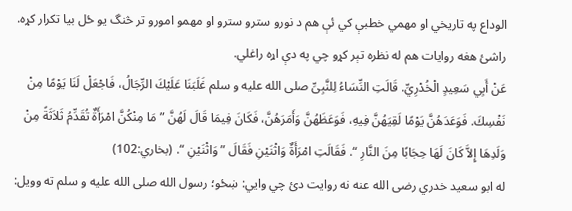الوداع په تاريخي او مهمي خطبې كي ئې هم د نورو سترو سترو او مهمو امورو تر څنگ يو ځل بيا تكرار كړہ.
راشئ هغه روايات هم له نظره تېر كړو چي په دې اړہ راغلي.
عَنْ أَبِي سَعِيدٍ الْخُدْرِيِّ. قَالَتِ النِّسَاءُ لِلنَّبِىِّ صلى الله عليه و سلم غَلَبَنَا عَلَيْكَ الرِّجَالُ، فَاجْعَلْ لَنَا يَوْمًا مِنْ نَفْسِكَ. فَوَعَدَهُنَّ يَوْمًا لَقِيَهُنَّ فِيهِ، فَوَعَظَهُنَّ وَأَمَرَهُنَّ، فَكَانَ فِيمَا قَالَ لَهُنَّ ” مَا مِنْكُنَّ امْرَأَةٌ تُقَدِّمُ ثَلاَثَةً مِنْ وَلَدِهَا إِلاَّ كَانَ لَهَا حِجَابًا مِنَ النَّارِ “. فَقَالَتِ امْرَأَةٌ وَاثْنَيْنِ فَقَالَ ” وَاثْنَيْنِ “. (بخاري:102)
له ابو سعيد خدري رضى الله عنه نه روايت دئ چي وايي: ښځو؛ رسول الله صلى الله عليه و سلم ته وويل: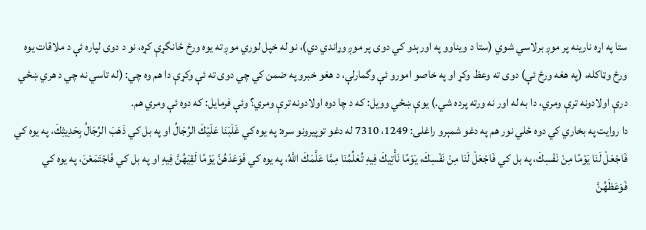ستا په اړہ نارينه پر موږ برلاسي شوي (ستا د ويناوو په اورېدو كي دوى پر موږ وړاندي دي)، نو له خپل لوري موږ ته يوه ورځ ځانگړې کړہ، نو د دوى لپاره ئې د ملاقات يوه ورځ وټاکله، (په هغه ورځ ئې) دوى ته وعظ وکړ او په خاصو امورو ئې وگمارلې، د هغو خبرو په ضمن كي چي دوى ته ئې وكړې دا هم وه چي: (له تاسي نه چي د هري ښځي درې اولادونه ترې ومري، دا به له اور نه ورته پرده شي.) يوې ښځي وويل: که د چا دوه اولادونه ترې ومري؟ وئې فرمايل: که دوه ئې ومري هم.
دا روايت په بخاري كي دوه ځلي نور هم په دغو شمېرو راغلى: 1249، 7310 له دغو توپيرونو سره: په يوه كي غَلَبَنَا عَلَيْكَ الرِّجَالُ او په بل كي ذَهَبَ الرِّجَالُ بِحَدِيثِكَ، په يوه كي فَاجْعَلْ لَنَا يَوْمًا مِنْ نَفْسِكَ، په بل كي فَاجْعَلْ لَنَا مِنْ نَفْسِكَ، يَوْمًا نَأْتِيكَ فِيهِ تُعَلِّمُنَا مِمَّا عَلَّمَكَ اللَّهُ، په يوه كي فَوَعَدَهُنَّ يَوْمًا لَقِيَهُنَّ فِيهِ او په بل كي فَاجْتَمَعْنَ، په يوه كي فَوَعَظَهُنَّ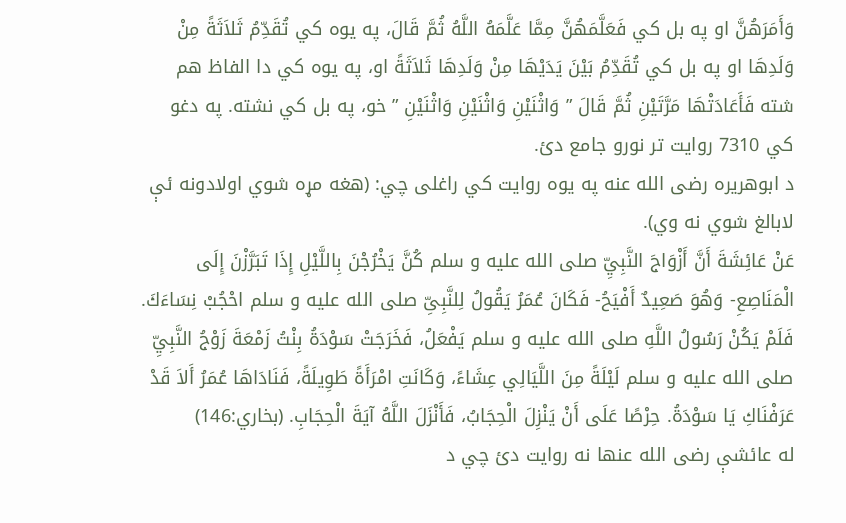وَأَمَرَهُنَّ او په بل كي فَعَلَّمَهُنَّ مِمَّا عَلَّمَهُ اللَّهُ ثُمَّ قَالَ، په يوه كي تُقَدِّمُ ثَلاَثَةً مِنْ وَلَدِهَا او په بل كي تُقَدِّمُ بَيْنَ يَدَيْهَا مِنْ وَلَدِهَا ثَلاَثَةً او، په يوه كي دا الفاظ هم شته فَأَعَادَتْهَا مَرَّتَيْنِ ثُمَّ قَالَ ” وَاثْنَيْنِ وَاثْنَيْنِ وَاثْنَيْنِ ” خو، په بل كي نشته. په دغو كي 7310 روايت تر نورو جامع دئ.
د ابوهريره رضى الله عنه په يوه روايت کي راغلى چي: (هغه مړہ شوي اولادونه ئې لابالغ شوي نه وي).
عَنْ عَائِشَةَ أَنَّ أَزْوَاجَ النَّبِيِّ صلى الله عليه و سلم كُنَّ يَخْرُجْنَ بِاللَّيْلِ إِذَا تَبَرَّزْنَ إِلَى الْمَنَاصِعِ- وَهُوَ صَعِيدٌ أَفْيَحُ- فَكَانَ عُمَرُ يَقُولُ لِلنَّبِىِّ صلى الله عليه و سلم احْجُبْ نِسَاءَكَ. فَلَمْ يَكُنْ رَسُولُ اللَّهِ صلى الله عليه و سلم يَفْعَلُ، فَخَرَجَتْ سَوْدَةُ بِنْتُ زَمْعَةَ زَوْجُ النَّبِيِّ صلى الله عليه و سلم لَيْلَةً مِنَ اللَّيَالِي عِشَاءً، وَكَانَتِ امْرَأَةً طَوِيلَةً، فَنَادَاهَا عُمَرُ أَلاَ قَدْ عَرَفْنَاكِ يَا سَوْدَةُ. حِرْصًا عَلَى أَنْ يَنْزِلَ الْحِجَابُ، فَأَنْزَلَ اللَّهُ آيَةَ الْحِجَابِ. (بخاري:146)
له عائشې رضى الله عنها نه روايت دئ چي د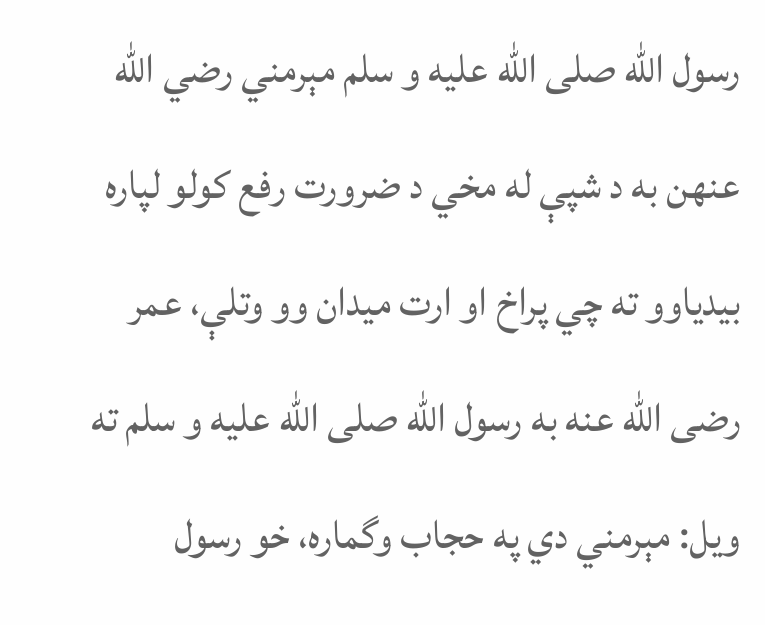رسول الله صلى الله عليه و سلم مېرمني رضي الله عنهن به د شپې له مخي د ضرورت رفع کولو لپاره بيدياوو ته چي پراخ او ارت ميدان وو وتلې، عمر رضى الله عنه به رسول الله صلى الله عليه و سلم ته ويل: مېرمني دي په حجاب وگماره، خو رسول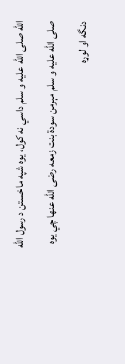الله صلى الله عليه و سلم داسي نه کول، يوه شپه ماخستن د رسول الله صلى الله عليه و سلم مېرمن سودة بنت زمعه رضى الله عنها چي يوه دنگه او لوړہ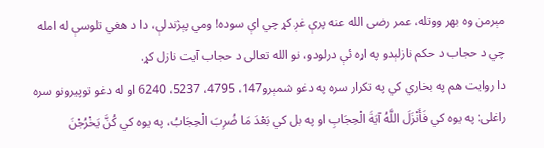مېرمن وه بهر ووتله، عمر رضى الله عنه پرې غږ كړ چي اې سوده! ومي پېژندلې، دا د هغي تلوسې له امله چي د حجاب د حكم نازلېدو په اړہ ئې درلودو، نو الله تعالى د حجاب آيت نازل کړ.
دا روايت هم په بخاري كي په تكرار سره په دغو شمېرو147، 4795، 5237، 6240 او له دغو توپيرونو سره راغلى: په يوه كي فَأَنْزَلَ اللَّهُ آيَةَ الْحِجَابِ او په بل كي بَعْدَ مَا ضُرِبَ الْحِجَابُ، په يوه كي كُنَّ يَخْرُجْنَ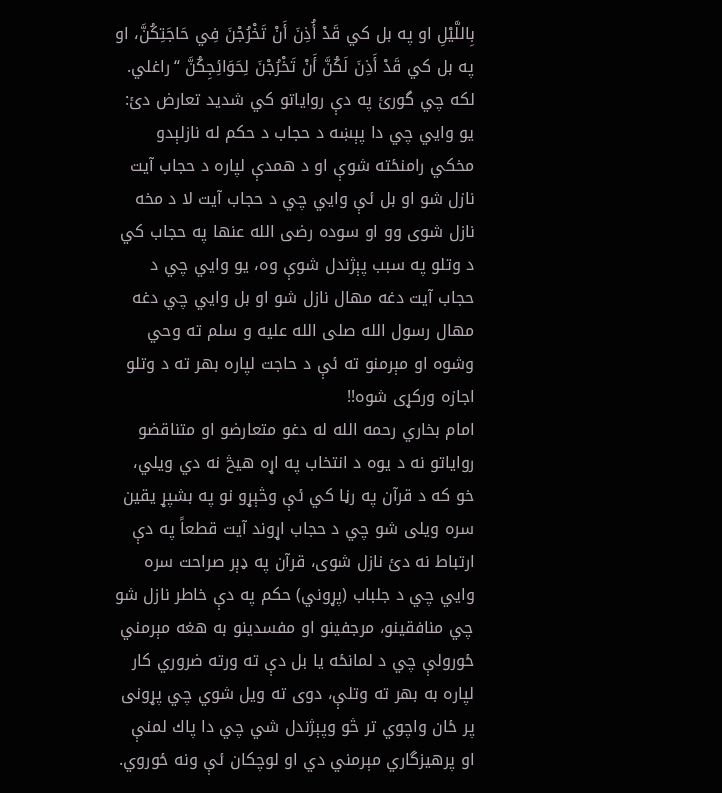بِاللَّيْلِ او په بل كي قَدْ أُذِنَ أَنْ تَخْرُجْنَ فِي حَاجَتِكُنَّ، او په بل كي قَدْ أَذِنَ لَكُنَّ أَنْ تَخْرُجْنَ لِحَوَائِجِكُنَّ “راغلي.
لكه چي گورئ په دې رواياتو كي شديد تعارض دئ: يو وايي چي دا پېښه د حجاب د حكم له نازلېدو مخكي رامنځته شوې او د همدې لپاره د حجاب آيت نازل شو او بل ئې وايي چي د حجاب آيت لا د مخه نازل شوى وو او سوده رضى الله عنها په حجاب كي د وتلو په سبب پېژندل شوې وه، يو وايي چي د حجاب آيت دغه مهال نازل شو او بل وايي چي دغه مهال رسول الله صلى الله عليه و سلم ته وحي وشوه او مېرمنو ته ئې د حاجت لپاره بهر ته د وتلو اجازه وركړى شوه!!
امام بخاري رحمه الله له دغو متعارضو او متناقضو رواياتو نه د يوه د انتخاب په اړہ هيڅ نه دي ويلي، خو كه د قرآن په رڼا كي ئې وڅېړو نو په بشپړ يقين سره ويلى شو چي د حجاب اړوند آيت قطعاً په دې ارتباط نه دئ نازل شوى، قرآن په ډېر صراحت سره وايي چي د جلباب (پړوني) حكم په دې خاطر نازل شو چي منافقينو، مرجفينو او مفسدينو به هغه مېرمني ځورولې چي د لمانځه يا بل دې ته ورته ضروري كار لپاره به بهر ته وتلې، دوى ته ويل شوي چي پړونى پر ځان واچوي تر څو وپېژندل شي چي دا پاك لمنې او پرهيزگاري مېرمني دي او لوچكان ئې ونه ځوروي.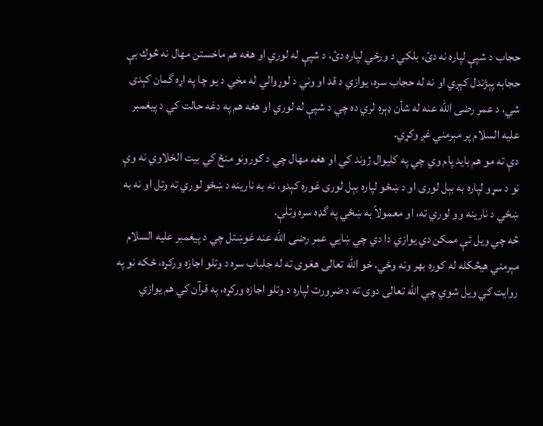حجاب د شپې لپاره نه دئ، بلكي د ورځي لپاره دئ، د شپې له لوري او هغه هم ماخستن مهال نه څوك بې حجابه پېژندل كېږي او نه له حجاب سره، يوازي د قد او وني د لوړوالي له مخي د يو چا په اړہ گمان كېدى شي، د عمر رضى الله عنه له شأن ډېره لري ده چي د شپې له لوري او هغه هم په دغه حالت كي د پيغمبر عليه السلام پر مېرمني غږ وكړي.
دې ته مو هم بايد پام وي چي په كليوال ژوند كي او هغه مهال چي د كورونو منځ كي بيت الخلاوي نه وې نو د سړو لپاره به بېل لورى او د ښځو لپاره بېل لورى غوره كېدو، نه به نارينه د ښځو لوري ته وتل او نه به ښځي د نارينه وو لوري ته، او معمولاً به ښځي په گډہ سره وتلې.
څه چي ويل ئې ممكن دي يوازي دا دي چي ښايي عمر رضى الله عنه غوښتل چي د پيغمبر عليه السلام مېرمني هيڅكله له كوره بهر ونه وځي، خو الله تعالى هغوى ته له جلباب سره د وتلو اجازه وركړہ، ځكه نو په روايت كي ويل شوي چي الله تعالى دوى ته د ضرورت لپاره د وتلو اجازه وركړہ، په قرآن كي هم يوازي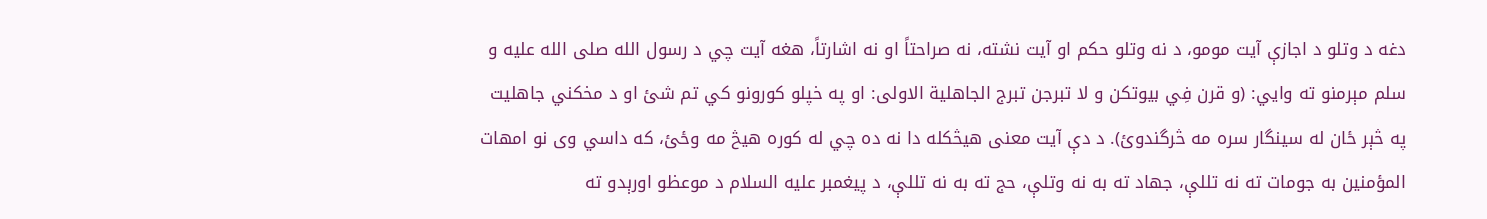دغه د وتلو د اجازې آيت مومو، د نه وتلو حكم او آيت نشته، نه صراحتاً او نه اشارتاً، هغه آيت چي د رسول الله صلى الله عليه و سلم مېرمنو ته وايي: (و قرن فِي بيوتكن و لا تبرجن تبرج الجاهلية الاولى: او په خپلو كورونو كي تم شئ او د مخكني جاهليت په څېر ځان له سينگار سره مه څرگندوئ). د دې آيت معنى هيڅكله دا نه ده چي له كوره هيڅ مه وځئ، كه داسي وى نو امهات المؤمنين به جومات ته نه تللې، جهاد ته به نه وتلې، حج ته به نه تللې، د پيغمبر عليه السلام د موعظو اورېدو ته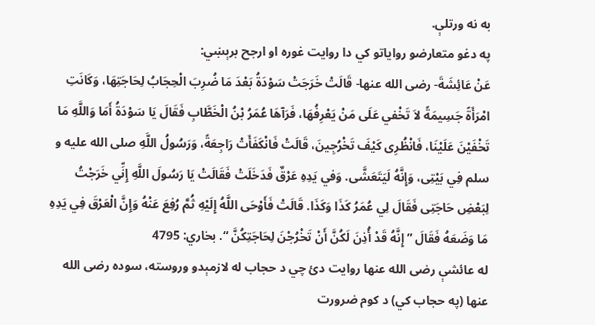به نه ورتلې.
په دغو متعارضو رواياتو كي دا روايت غوره او ارجح برېښي:
عَنْ عَائِشَةَ- رضى الله عنها- قَالَتْ خَرَجَتْ سَوْدَةُ بَعْدَ مَا ضُرِبَ الْحِجَابُ لِحَاجَتِهَا، وَكَانَتِ امْرَأَةً جَسِيمَةً لاَ تَخْفي عَلَى مَنْ يَعْرِفُهَا، فَرَآهَا عُمَرُ بْنُ الْخَطَّابِ فَقَالَ يَا سَوْدَةُ أَمَا وَاللَّهِ مَا تَخْفَيْنَ عَلَيْنَا، فَانْظُرِى كَيْفَ تَخْرُجِينَ، قَالَتْ فَانْكَفَأَتْ رَاجِعَةً، وَرَسُولُ اللَّهِ صلى الله عليه و سلم فِي بَيْتِى، وَإِنَّهُ لَيَتَعَشَّى. وَفي يَدِهِ عَرْقٌ فَدَخَلَتْ فَقَالَتْ يَا رَسُولَ اللَّهِ إِنِّي خَرَجْتُ لِبَعْضِ حَاجَتِى فَقَالَ لِي عُمَرُ كَذَا وَكَذَا. قَالَتْ فَأَوْحَى اللَّهُ إِلَيْهِ ثُمَّ رُفِعَ عَنْهُ وَإِنَّ الْعَرْقَ فِي يَدِهِ مَا وَضَعَهُ فَقَالَ ” إِنَّهُ قَدْ أُذِنَ لَكُنَّ أَنْ تَخْرُجْنَ لِحَاجَتِكُنَّ “. بخاري: 4795
له عائشې رضى الله عنها روايت دئ چي د حجاب له لازمېدو وروسته، سوده رضى الله عنها (په حجاب كي) د كوم ضرورت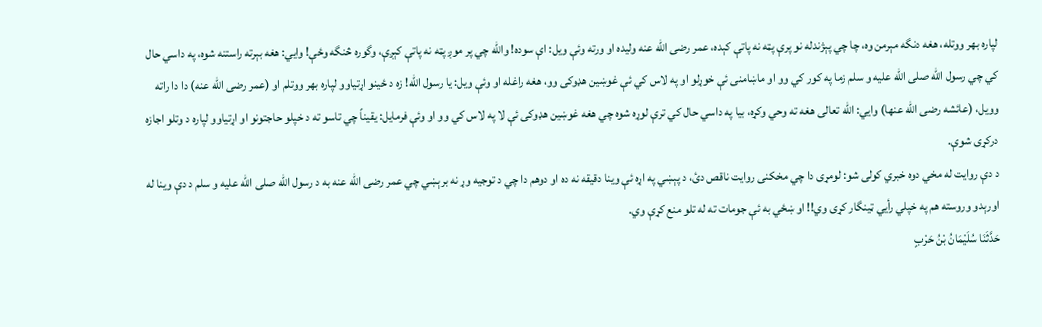لپاره بهر ووتله، هغه دنگه مېرمن وه، چا چي پېژندله نو پرې پټه نه پاتې كېده، عمر رضى الله عنه وليده او ورته وئې ويل: اې سوده! والله چي پر موږ پټه نه پاتې كېږې، وگوره څنگه وځې! وايي: هغه بېرته راستنه شوه، په داسي حال كي چي رسول الله صلى الله عليه و سلم زما په كور كي وو او ماښامنى ئې خوړلو او په لاس كي ئې غوښين هډوكى وو، هغه راغله او وئې ويل: يا رسول الله! زه د ځينو اړتياوو لپاره بهر ووتلم او (عمر رضى الله عنه) دا دا راته وويل، (عائشه رضى الله عنها) وايي: الله تعالى هغه ته وحي وكړہ، بيا په داسي حال كي ترې لوړہ شوه چي هغه غوښين هډوكى ئې لا په لاس كي وو او وئې فرمايل: يقيناً چي تاسو ته د خپلو حاجتونو او اړتياوو لپاره د وتلو اجازه دركړى شوې.
د دې روايت له مخي دوه خبري كولى شو: لومړى دا چي مخكنى روايت ناقص دئ، د پېښي په اړہ ئې وينا دقيقه نه ده او دوهم دا چي د توجيه وړ نه برېښي چي عمر رضى الله عنه به د رسول الله صلى الله عليه و سلم د دې وينا له اورېدو وروسته هم په خپلي رأيي ټينگار كړى وي!! او ښځي به ئې جومات ته له تلو منع كړې وي.
حَدَّثَنَا سُلَيْمَانُ بْنُ حَرْبٍ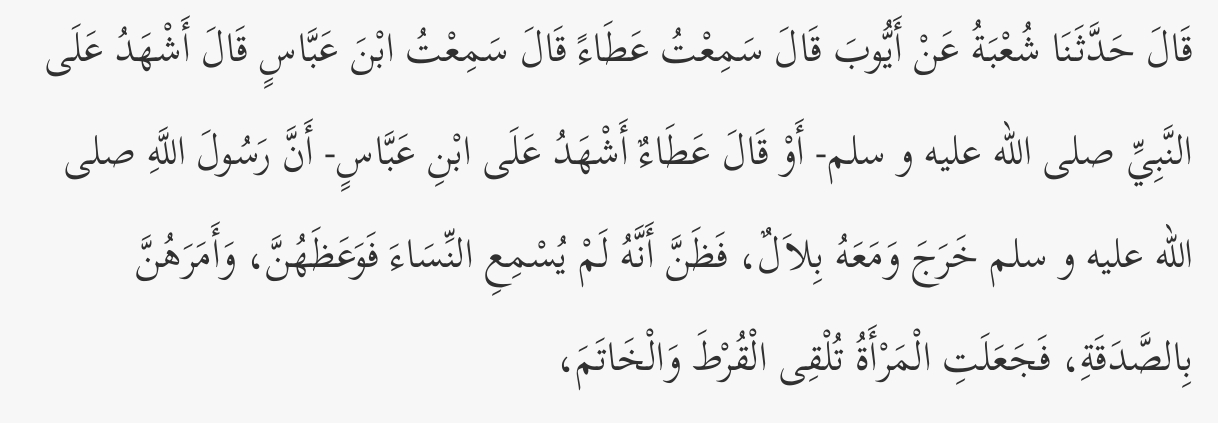قَالَ حَدَّثَنَا شُعْبَةُ عَنْ أَيُّوبَ قَالَ سَمِعْتُ عَطَاءً قَالَ سَمِعْتُ ابْنَ عَبَّاسٍ قَالَ أَشْهَدُ عَلَى النَّبِيِّ صلى الله عليه و سلم- أَوْ قَالَ عَطَاءٌ أَشْهَدُ عَلَى ابْنِ عَبَّاسٍ- أَنَّ رَسُولَ اللَّهِ صلى الله عليه و سلم خَرَجَ وَمَعَهُ بِلاَلٌ، فَظَنَّ أَنَّهُ لَمْ يُسْمِعِ النِّسَاءَ فَوَعَظَهُنَّ، وَأَمَرَهُنَّ بِالصَّدَقَةِ، فَجَعَلَتِ الْمَرْأَةُ تُلْقِى الْقُرْطَ وَالْخَاتَمَ،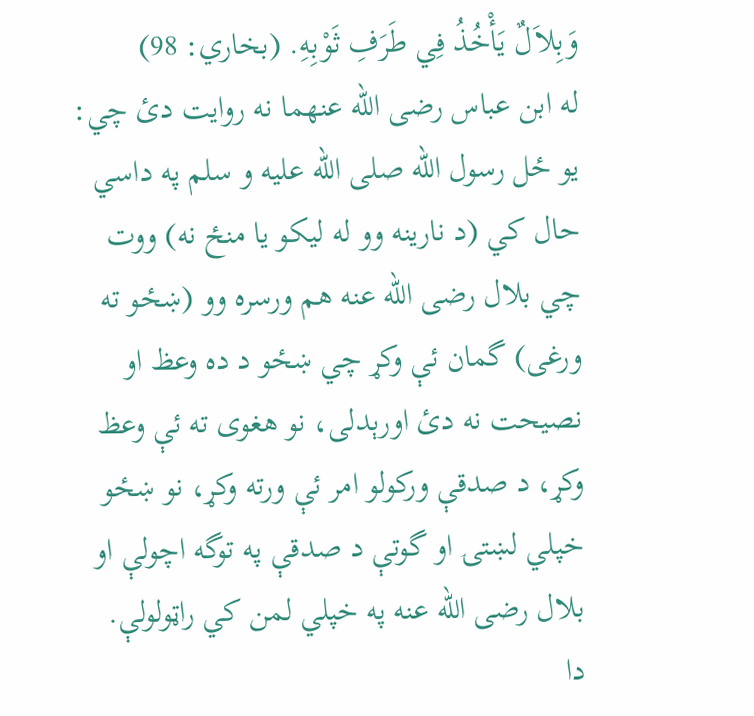وَبِلاَلٌ يَأْخُذُ فِي طَرَفِ ثَوْبِهِ. (بخاري: 98)
له ابن عباس رضى الله عنهما نه روايت دئ چي: يو ځل رسول الله صلى الله عليه و سلم په داسي حال کي (د نارينه وو له ليکو يا منځ نه) ووت چي بلال رضى الله عنه هم ورسره وو (ښځو ته ورغى) گمان ئې وكړ چي ښځو د ده وعظ او نصيحت نه دئ اورېدلى، نو هغوى ته ئې وعظ وکړ، د صدقې ورکولو امر ئې ورته وکړ، نو ښځو خپلي لښتۍ او گوتې د صدقې په توگه اچولې او بلال رضى الله عنه په خپلي لمن کي راټولولې.
دا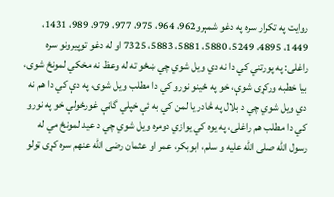روايت په تكرار سره په دغو شمېرو962، 964، 975، 977، 979، 989، 1431، 1449، 4895، 5249، 5880، 5881، 5883، 7325 او له دغو توپيرونو سره راغلى: په پورتني كي دا نه دي ويل شوي چي ښځو ته له وعظ نه مخكي لمونځ شوى، بيا خطبه وركړى شوې، خو په ځينو نورو كي دا مطلب ويل شوى، په دې كي دا هم نه دي ويل شوي چي د بلال په څادر يا لمن كي به ئې خپلي گاڼې غورځولې خو په نورو كي دا مطلب هم راغلى، په يوه كي يوازي دومره ويل شوي چي د عيد لمونځ مي له رسول الله صلى الله عليه و سلم، ابوبكر، عمر او عثمان رضى الله عنهم سره كړى ټولو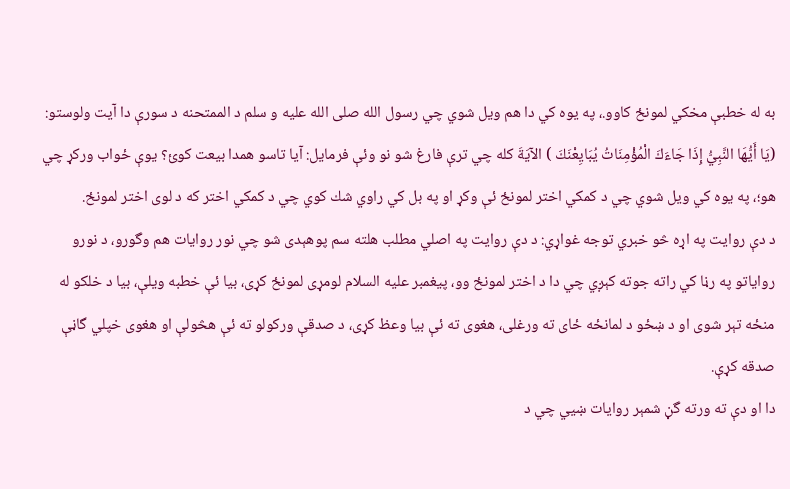به له خطبې مخكي لمونځ كاوو.، په يوه كي دا هم ويل شوي چي رسول الله صلى الله عليه و سلم د الممتحنه د سورې دا آيت ولوستو: (يَا أَيُّهَا النَّبِيُّ إِذَا جَاءَكَ الْمُؤْمِنَاتُ يُبَايِعْنَكَ ) الآيَةَ كله چي ترې فارغ شو نو وئې فرمايل: آيا تاسو همدا بيعت كوئ؟ يوې ځواب وركړ چي هو؛، په يوه كي ويل شوي چي د كمكي اختر لمونځ ئې وكړ او په بل كي راوي شك كوي چي د كمكي اختر كه د لوى اختر لمونځ.
د دې روايت په اړہ څو خبري توجه غواړي: د دې روايت په اصلي مطلب هلته سم پوهېدى شو چي نور روايات هم وگورو، د نورو رواياتو په رڼا كي راته جوته كېږي چي دا د اختر لمونځ وو، پيغمبر عليه السلام لومړى لمونځ كړى، بيا ئې خطبه ويلې، بيا د خلكو له منځه تېر شوى او د ښځو د لمانځه ځاى ته ورغلى، هغوى ته ئې بيا وعظ كړى، د صدقې وركولو ته ئې هڅولې او هغوى خپلي گاڼې صدقه كړې.
دا او دې ته ورته گڼ شمېر روايات ښيي چي د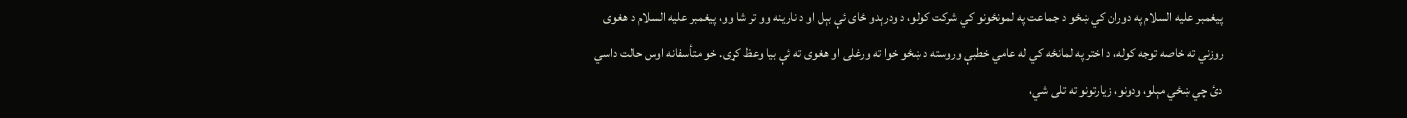پيغمبر عليه السلام په دوران كي ښځو د جماعت په لمونځونو كي شركت كولو، د ودرېدو ځاى ئې بېل او د نارينه وو تر شا وو، پيغمبر عليه السلام د هغوى روزني ته خاصه توجه كوله، د اختر په لمانځه كي له عامي خطبې وروسته د ښځو خوا ته ورغلى او هغوى ته ئې بيا وعظ كړى. خو متأسفانه اوس حالت داسي دئ چي ښځي مېلو، ودونو، زيارتونو ته تلى شي،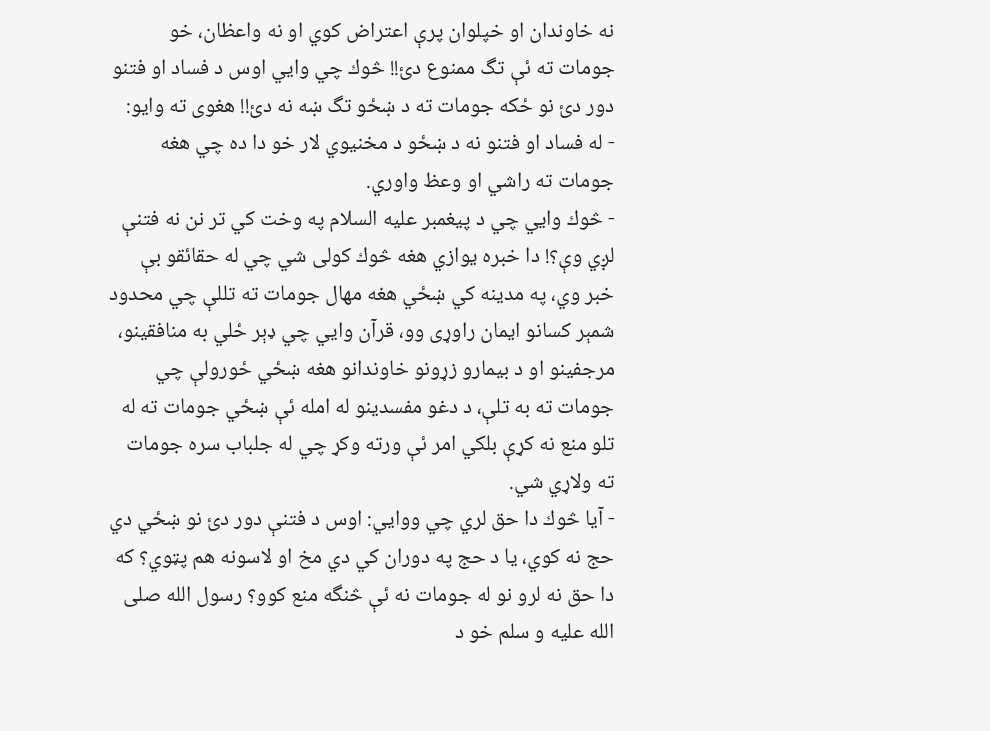نه خاوندان او خپلوان پرې اعتراض كوي او نه واعظان، خو جومات ته ئې تگ ممنوع دئ!! څوك چي وايي اوس د فساد او فتنو دور دئ نو ځكه جومات ته د ښځو تگ ښه نه دئ!! هغوى ته وايو:
- له فساد او فتنو نه د ښځو د مخنيوي لار خو دا ده چي هغه جومات ته راشي او وعظ واوري.
- څوك وايي چي د پيغمبر عليه السلام په وخت كي تر نن نه فتنې لږي وې؟! دا خبره يوازي هغه څوك كولى شي چي له حقائقو بې خبر وي، په مدينه كي ښځي هغه مهال جومات ته تللې چي محدود شمېر كسانو ايمان راوړى وو، قرآن وايي چي ډېر ځلي به منافقينو، مرجفينو او د بيمارو زړونو خاوندانو هغه ښځي ځورولې چي جومات ته به تلې، د دغو مفسدينو له امله ئې ښځي جومات ته له تلو منع نه كړې بلكي امر ئې ورته وكړ چي له جلباب سره جومات ته ولاړي شي.
- آيا څوك دا حق لري چي ووايي: اوس د فتنې دور دئ نو ښځي دي حج نه كوي، يا د حج په دوران كي دي مخ او لاسونه هم پټوي؟ كه دا حق نه لرو نو له جومات نه ئې څنگه منع كوو؟ رسول الله صلى الله عليه و سلم خو د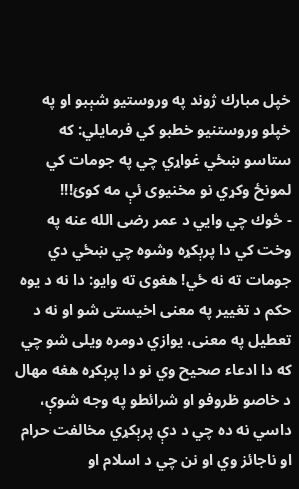خپل مبارك ژوند په وروستيو شېبو او په خپلو وروستنيو خطبو كي فرمايلي: كه ستاسو ښځي غواړي چي په جومات كي لمونځ وكړي نو مخنيوى ئې مه كوئ!!!
- څوك چي وايي د عمر رضى الله عنه په وخت كي دا پرېكړہ وشوه چي ښځي دي جومات ته نه ځي! هغوى ته وايو: دا نه د يوه حكم د تغيير په معنى اخيستى شو او نه د تعطيل په معنى، يوازي دومره ويلى شو چي كه دا ادعاء صحيح وي نو دا پرېكړہ هغه مهال د خاصو ظروفو او شرائطو په وجه شوې، داسي نه ده چي د دې پرېكړي مخالفت حرام او ناجائز وي او نن چي د اسلام او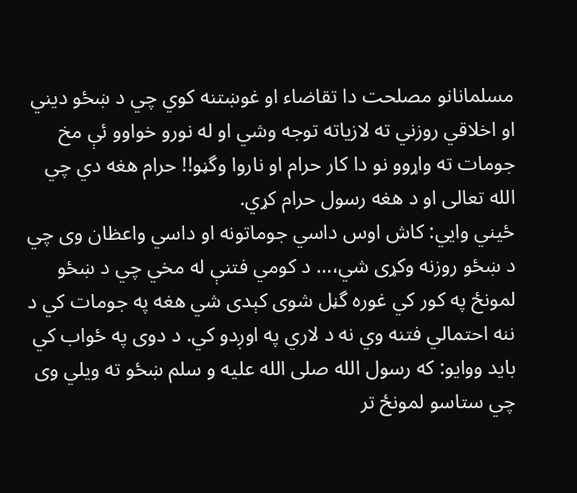مسلمانانو مصلحت دا تقاضاء او غوښتنه كوي چي د ښځو ديني او اخلاقي روزني ته لازياته توجه وشي او له نورو خواوو ئې مخ جومات ته واړوو نو دا كار حرام او ناروا وگڼو!! حرام هغه دي چي الله تعالى او د هغه رسول حرام كړي.
ځيني وايي: كاش اوس داسي جوماتونه او داسي واعظان وى چي د ښځو روزنه وكړى شي،… د كومي فتنې له مخي چي د ښځو لمونځ په كور كي غوره گڼل شوى كېدى شي هغه په جومات كي د ننه احتمالي فتنه وي نه د لاري په اوږدو كي. د دوى په ځواب كي بايد ووايو: كه رسول الله صلى الله عليه و سلم ښځو ته ويلي وى چي ستاسو لمونځ تر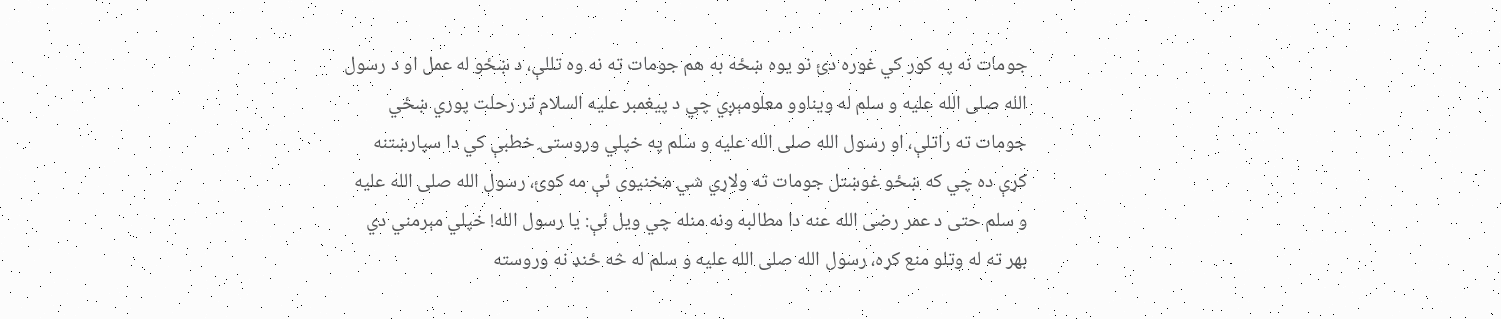جومات نه په كور كي غوره دئ نو يوه ښځه به هم جومات ته نه وه تللې، د ښځو له عمل او د رسول الله صلى الله عليه و سلم له ويناوو معلومېږي چي د پيغمبر عليه السلام تر رحلت پوري ښځي جومات ته راتلې، او رسول الله صلى الله عليه و سلم په خپلي وروستۍ خطبې كي دا سپارښتنه كړې ده چي كه ښځو غوښتل جومات ته ولاړي شي مخنيوى ئې مه كوئ، رسول الله صلى الله عليه و سلم حتى د عمر رضى الله عنه دا مطالبه ونه منله چي ويل ئې: يا رسول الله! خپلي مېرمني دي بهر ته له وتلو منع كړہ، رسول الله صلى الله عليه و سلم له څه ځنډ نه وروسته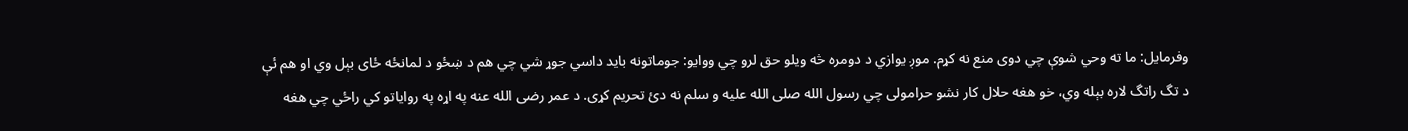وفرمايل: ما ته وحي شوې چي دوى منع نه كړم. موږ يوازي د دومره څه ويلو حق لرو چي ووايو: جوماتونه بايد داسي جوړ شي چي هم د ښځو د لمانځه ځاى بېل وي او هم ئې د تگ راتگ لاره بېله وي، خو هغه حلال كار نشو حرامولى چي رسول الله صلى الله عليه و سلم نه دئ تحريم كړى. د عمر رضى الله عنه په اړہ په رواياتو كي راځي چي هغه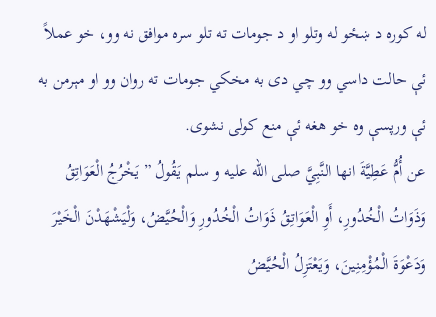له كوره د ښځو له وتلو او د جومات ته تلو سره موافق نه وو، خو عملاً ئې حالت داسي وو چي دى به مخكي جومات ته روان وو او مېرمن به ئې ورپسې وه خو هغه ئې منع كولى نشوى.
عن أُمُّ عَطِيَّةَ انها النَّبِيَّ صلى الله عليه و سلم يَقُولُ ” يَخْرُجُ الْعَوَاتِقُ وَذَوَاتُ الْخُدُورِ، أَوِ الْعَوَاتِقُ ذَوَاتُ الْخُدُورِ وَالْحُيَّضُ، وَلْيَشْهَدْنَ الْخَيْرَ وَدَعْوَةَ الْمُؤْمِنِينَ، وَيَعْتَزِلُ الْحُيَّضُ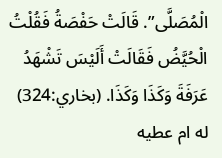الْمُصَلَّى”. قَالَتْ حَفْصَةُ فَقُلْتُ الْحُيَّضُ فَقَالَتْ أَلَيْسَ تَشْهَدُ عَرَفَةَ وَكَذَا وَكَذَا. (بخاري:324)
له ام عطيه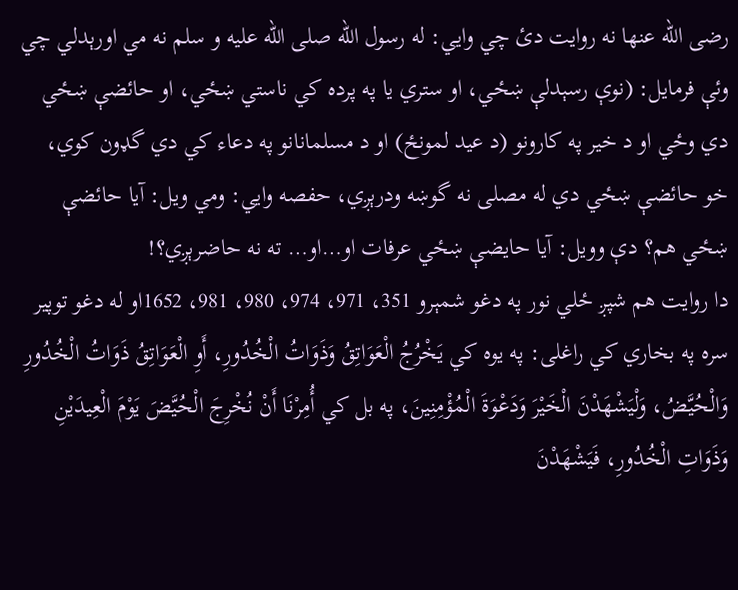رضى الله عنها نه روايت دئ چي وايي: له رسول الله صلى الله عليه و سلم نه مي اورېدلي چي وئې فرمايل: (نوې رسېدلې ښځي، او ستري يا په پرده کي ناستي ښځي، او حائضې ښځي دي وځي او د خير په کارونو (د عيد لمونځ) او د مسلمانانو په دعاء کي دي گډون کوي، خو حائضې ښځي دي له مصلى نه گوښه ودرېږي، حفصه وايي: ومي ويل: آيا حائضې ښځي هم؟ دې وويل: آيا حايضې ښځي عرفات او…او… ته نه حاضرېږي؟!
دا روايت هم شپږ ځلي نور په دغو شمېرو 351، 971، 974، 980، 981، 1652او له دغو توپير سره په بخاري كي راغلى: په يوه كي يَخْرُجُ الْعَوَاتِقُ وَذَوَاتُ الْخُدُورِ، أَوِ الْعَوَاتِقُ ذَوَاتُ الْخُدُورِ وَالْحُيَّضُ، وَلْيَشْهَدْنَ الْخَيْرَ وَدَعْوَةَ الْمُؤْمِنِينَ، په بل كي أُمِرْنَا أَنْ نُخْرِجَ الْحُيَّضَ يَوْمَ الْعِيدَيْنِ وَذَوَاتِ الْخُدُورِ، فَيَشْهَدْنَ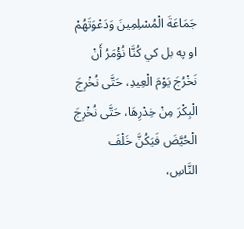جَمَاعَةَ الْمُسْلِمِينَ وَدَعْوَتَهُمْ او په بل كي كُنَّا نُؤْمَرُ أَنْ نَخْرُجَ يَوْمَ الْعِيدِ، حَتَّى نُخْرِجَ الْبِكْرَ مِنْ خِدْرِهَا، حَتَّى نُخْرِجَ الْحُيَّضَ فَيَكُنَّ خَلْفَ النَّاسِ،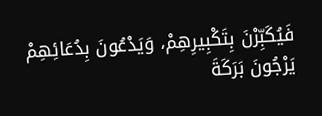فَيُكَبِّرْنَ بِتَكْبِيرِهِمْ، وَيَدْعُونَ بِدُعَائِهِمْ يَرْجُونَ بَرَكَةَ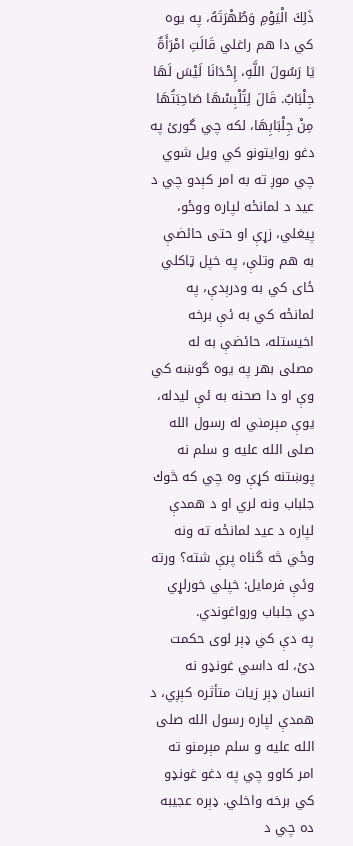ذَلِكَ الْيَوْمِ وَطُهْرَتَهُ، په يوه كي دا هم راغلي قَالَتِ امْرَأَةٌ يَا رَسُولَ اللَّهِ، إِحْدَانَا لَيْسَ لَهَا جِلْبَابٌ. قَالَ لِتُلْبِسْهَا صَاحِبَتُهَا مِنْ جِلْبَابِهَا، لكه چي گورئ په دغو روايتونو كي ويل شوي چي موږ ته به امر كېدو چي د عيد د لمانځه لپاره ووځو، پيغلي، زړې او حتى حائضې به هم وتلې، په خپل ټاكلي ځاى كي به ودرېدې، په لمانځه كي به ئې برخه اخيستله، حائضې به له مصلى بهر په يوه گوښه كي وې او دا صحنه به ئې ليدله، يوې مېرمني له رسول الله صلى الله عليه و سلم نه پوښتنه كړې وه چي كه څوك جلباب ونه لري او د همدې لپاره د عيد لمانځه ته ونه وځي څه گناه پرې شته؟ ورته وئې فرمايل: خپلي خورلړي دي جلباب ورواغوندي.
په دې كي ډېر لوى حكمت دئ، له داسي غونډو نه انسان ډېر زيات متأثره كېږي، د همدې لپاره رسول الله صلى الله عليه و سلم مېرمنو ته امر كاوو چي په دغو غونډو كي برخه واخلي. ډېره عجيبه ده چي د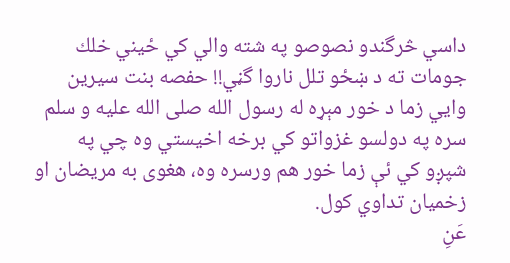داسي څرگندو نصوصو په شته والي كي ځيني خلك جومات ته د ښځو تلل ناروا گڼي!! حفصه بنت سيرين وايي زما د خور مېړہ له رسول الله صلى الله عليه و سلم سره په دولسو غزواتو كي برخه اخيستي وه چي په شپږو كي ئې زما خور هم ورسره وه، هغوى به مريضان او زخميان تداوي كول.
عَنِ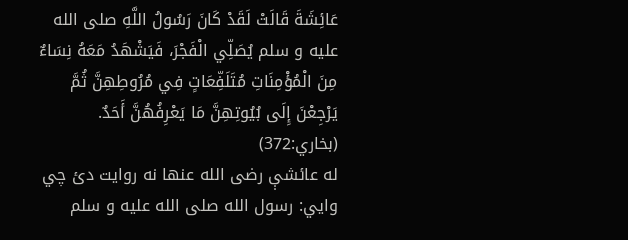عَائِشَةَ قَالَتْ لَقَدْ كَانَ رَسُولُ اللَّهِ صلى الله عليه و سلم يُصَلِّي الْفَجْرَ، فَيَشْهَدُ مَعَهُ نِسَاءٌ مِنَ الْمُؤْمِنَاتِ مُتَلَفِّعَاتٍ فِي مُرُوطِهِنَّ ثُمَّ يَرْجِعْنَ إِلَى بُيُوتِهِنَّ مَا يَعْرِفُهُنَّ أَحَدٌ. (بخاري:372)
له عائشې رضى الله عنها نه روايت دئ چي وايي: رسول الله صلى الله عليه و سلم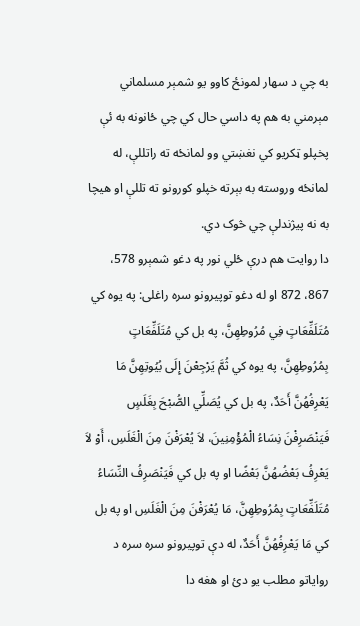به چي د سهار لمونځ کاوو يو شمېر مسلماني مېرمني به هم په داسي حال کي چي ځانونه به ئې پخپلو ټكريو کي نغښتي وو لمانځه ته راتللې، له لمانځه وروسته به بېرته خپلو کورونو ته تللې او هيچا به نه پيژندلې چي څوک دي.
دا روايت هم درې ځلي نور په دغو شمېرو 578، 867، 872 او له دغو توپيرونو سره راغلى: په يوه كي مُتَلَفِّعَاتٍ فِي مُرُوطِهِنَّ، په بل كي مُتَلَفِّعَاتٍ بِمُرُوطِهِنَّ، په يوه كي ثُمَّ يَرْجِعْنَ إِلَى بُيُوتِهِنَّ مَا يَعْرِفُهُنَّ أَحَدٌ، په بل كي يُصَلِّي الصُّبْحَ بِغَلَسٍ فَيَنْصَرِفْنَ نِسَاءُ الْمُؤْمِنِينَ، لاَ يُعْرَفْنَ مِنَ الْغَلَسِ، أَوْ لاَ يَعْرِفُ بَعْضُهُنَّ بَعْضًا او په بل كي فَيَنْصَرِفُ النِّسَاءُ مُتَلَفِّعَاتٍ بِمُرُوطِهِنَّ، مَا يُعْرَفْنَ مِنَ الْغَلَسِ او په بل كي مَا يَعْرِفُهُنَّ أَحَدٌ، له دې توپيرونو سره سره د رواياتو مطلب يو دئ او هغه دا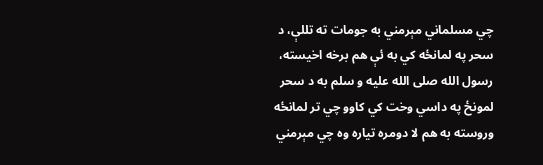چي مسلماني مېرمني به جومات ته تللې، د سحر په لمانځه كي به ئې هم برخه اخيسته، رسول الله صلى الله عليه و سلم به د سحر لمونځ په داسي وخت كي كاوو چي تر لمانځه وروسته به هم لا دومره تياره وه چي مېرمني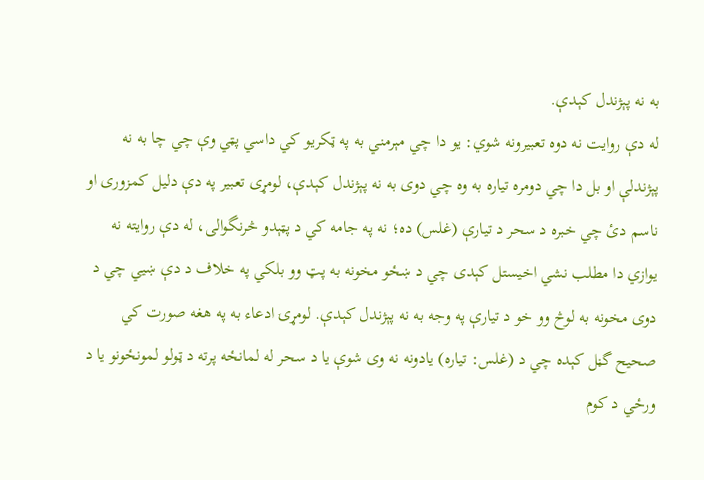به نه پېژندل كېدې.
له دې روايت نه دوه تعبيرونه شوي: يو دا چي مېرمني به په ټكريو كي داسي پټي وې چي چا به نه پېژندلې او بل دا چي دومره تياره به وه چي دوى به نه پېژندل كېدې، لومړى تعبير په دې دليل كمزورى او ناسم دئ چي خبره د سحر د تيارې (غلس) ده؛ نه په جامه كي د پټېدو څرنگوالى، له دې روايته نه يوازي دا مطلب نشي اخيستل كېدى چي د ښځو مخونه به پټ وو بلكي په خلاف د دې ښيي چي د دوى مخونه به لوڅ وو خو د تيارې په وجه به نه پېژندل كېدې. لومړۍ ادعاء به په هغه صورت كي صحيح گڼل كېده چي د (غلس: تياره) يادونه نه وى شوې يا د سحر له لمانځه پرته د ټولو لمونځونو يا د ورځي د كوم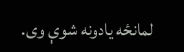لمانځه يادونه شوې وى.